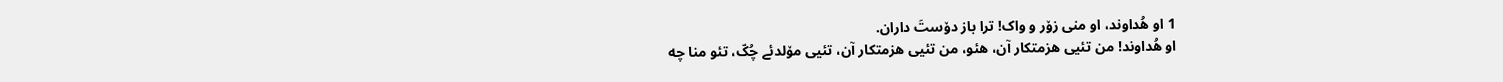1 او هُداوند، او منی زۆر و واک! ترا باز دۆستَ داران.
او هُداوند! من تئیی هزمتکار آن، هئو، من تئیی هزمتکار آن، تئیی مۆلدئے چُکّ، تئو منا چه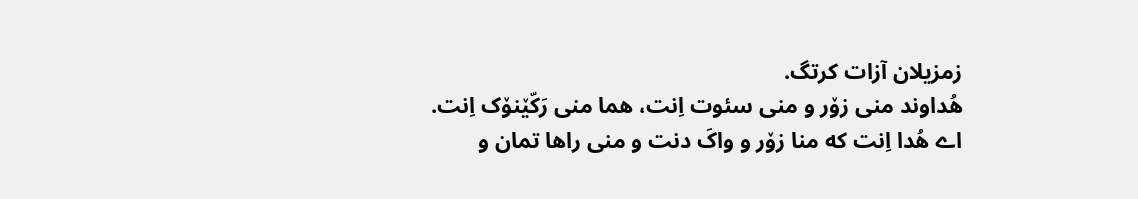زمزیلان آزات کرتگ.
هُداوند منی زۆر و منی سئوت اِنت، هما منی رَکّێنۆک اِنت.
اے هُدا اِنت که منا زۆر و واکَ دنت و منی راها تمان و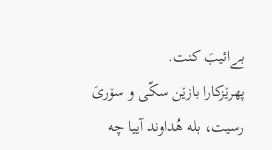بےائیبَ کنت.
پهرێزکارا بازێن سکّی و سۆریَ رسیت، بله هُداوند آییا چه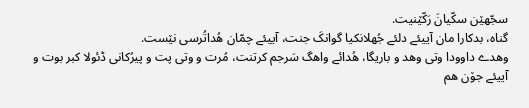سجّهێن سکّیانَ رَکّێنیت.
گناه، بدکارا مان آییئے دلئے جُهلانکیا گوانکَ جنت، آییئے چمّان هُداتُرسی نێست.
وهدے داوودا وتی وهد و باریگا، هُدائے واهگ سَرجم کرتنت، مُرت و وتی پت و پیرُکانی ڈئولا کبر بوت و آییئے جۆن هم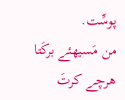پوسِّت.
من مَسیهئے برکَتا هرچے کرتَ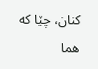کنان، چێا که هما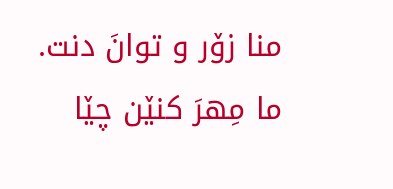منا زۆر و توانَ دنت.
ما مِهرَ کنێن چێا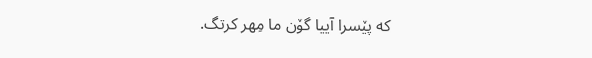که پێسرا آییا گۆن ما مِهر کرتگ.